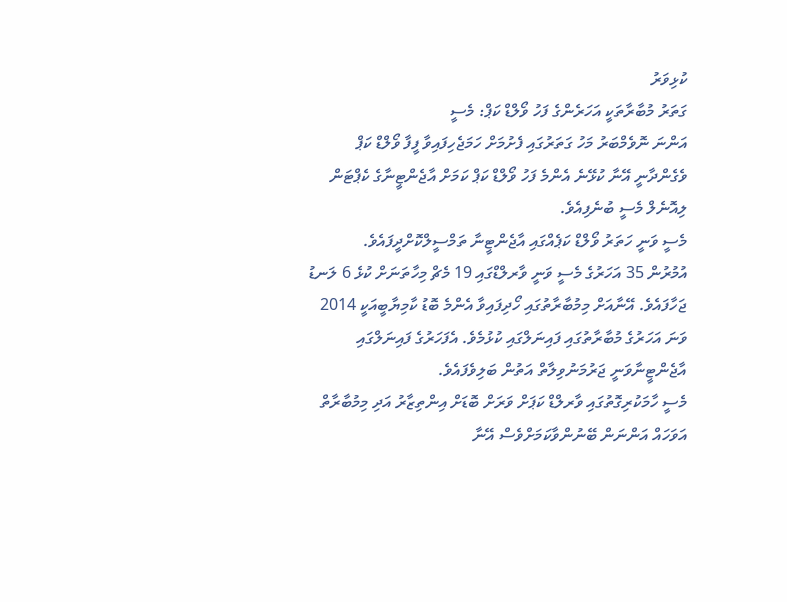ކުޅިވަރު
ގަތަރު މުބާރާތަކީ އަހަރެންގެ ފަހު ވޯލްޑް ކަޕް: މެސީ
އަންނަ ނޮވެމްބަރު މަހު ގަތަރުގައި ފެށުމަށް ހަމަޖެހިފައިވާ ފީފާ ވޯލްޑް ކަޕް ވެގެންދާނީ އޭނާ ކުޅޭނެ އެންމެ ފަހު ވޯލްޑް ކަޕް ކަމަށް އާޖެންޓީނާގެ ކެޕްޓަން ލިއޮނެލް މެސީ ބުނެފިއެވެ.
މެސީ ވަނީ ހަތަރު ވޯލްޑް ކަޕެއްގައި އާޖެންޓީނާ ތަމްސީލްކޮށްދީފައެވެ.
އުމުރުން 35 އަހަރުގެ މެސީ ވަނީ ވާރލްޑްގައި 19 މެޗް މިހާތަނަށް ކުޅެ 6 ލަނޑު ޖަހާފައެވެ. އޭނާއަށް މިމުބާރާތުގައި ހޯދިފައިވާ އެންމެ ބޮޑު ކާމިޔާބީއަކީ 2014 ވަނަ އަހަރުގެ މުބާރާތުގައި ފައިނަލްގައި ކުޅުމެވެ. އެފަހަރުގެ ފައިނަލްގައި އާޖެންޓީނާވަނީ ޖަރުމަނުވިލާތް އަތުން ބަލިވެފައެވެ.
މެސީ ހާމަކުރިގޮތުގައި ވާރލްޑް ކަޕަށް ވަރަށް ބޮޑަށް އިންތިޒާރު އަދި މިމުބާރާތް އަވަހައް އަންނަން ބޭނުންވާކަމަށްވެސް އޭނާ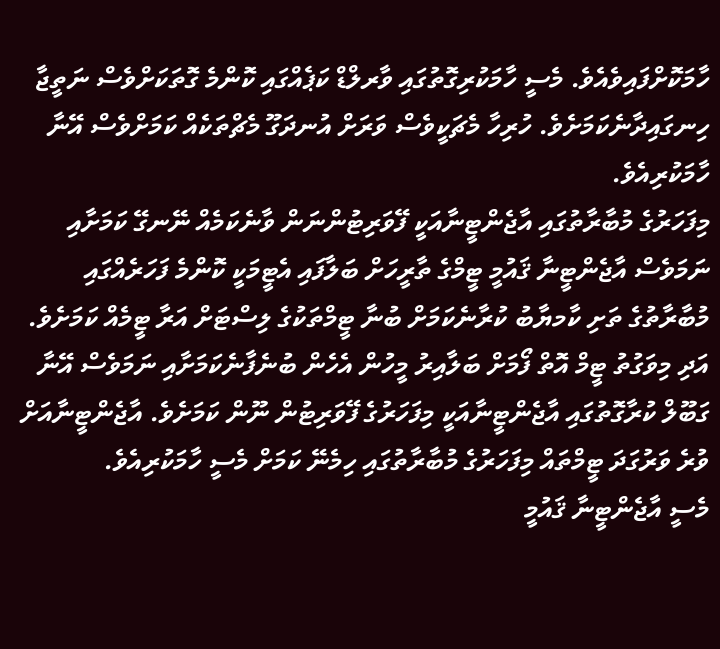ހާމަކޮށްފައިވެއެވެ. މެސީ ހާމަކުރިގޮތުގައި ވާރލްޑް ކަޕެއްގައި ކޮންމެ ގޮތަކަށްވެސް ނަތީޖާ ހިނގައިދާނެކަމަށެވެ. ހުރިހާ މެޗަކީވެސް ވަރަށް އުނދަގޫ މެޗްތަކެއް ކަމަށްވެސް އޭނާ ހާމަކުރިއެވެ.
މިފަހަރުގެ މުބާރާތުގައި އާޖެންޓީނާއަކީ ފޭވަރިޓުންނަން ވާނެކަމެއް ނޭނގޭ ކަމަށާއި ނަމަވެސް އާޖެންޓީނާ ޤައުމީ ޓީމްގެ ތާރީހަށް ބަލާފައި އެޓީމަކީ ކޮންމެ ފަހަރެއްގައި މުބާރާތުގެ ތަށި ކާމޔާބު ކުރާނެކަމަށް ބުނާ ޓީމްތަކުގެ ލިސްޓަށް އަރާ ޓީމެއް ކަމަށެވެ. އަދި މިވަގުތު ޓީމް އޮތް ފޯމަށް ބަލާއިރު މީހުން އެހެން ބުނެފާނެކަމަށާއި ނަމަވެސް އޭނާ ގަބޫލް ކުރާގޮތުގައި އާޖެންޓީނާއަކީ މިފަހަރުގެ ފޭވަރިޓުން ނޫން ކަމަށެވެ. އާޖެންޓީނާއަށް ވުރެ ވަރުގަދަ ޓީމްތައް މިފަހަރުގެ މުބާރާތުގައި ހިމެނޭ ކަމަށް މެސީ ހާމަކުރިއެވެ.
މެސީ އާޖެންޓީނާ ޤައުމީ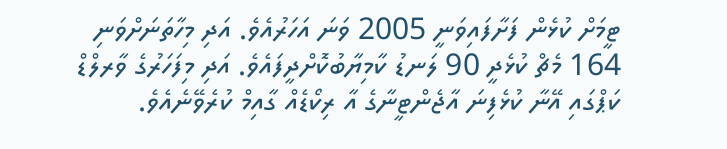ޓީމަށް ކުޅެން ފަށާފައިވަނީ 2005 ވަނަ އަހަރުއެވެ. އަދި މިހާތަނަށްވަނި 164 މެޗް ކުޅެދީ 90 ލަނޑު ކާމިޔާބުކޮށްދީފައެވެ. އަދި މިފަހަރުގެ ވާރލްޑް ކަޕްގައި އޭނާ ކުޅެފިނަ އާޖެންޓީނާގެ އާ ރިކޯޑެއް ގާއިމް ކުރެވޭނެއެވެ.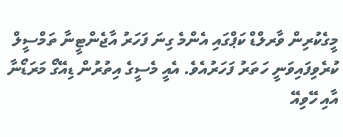މީގެކުރިން ވާރލްޑް ކަޕްގައި އެންމެ ގިނަ ފަހަރު އާޖެންޓީނާ ތަމްސީލް ކުރެވިފައިވަނީ ހަތަރު ފަހަރުއެވެ. އެއީ މެސީގެ އިތުރުން ޑިއޭގޯ މަރަޑޯނާ އާއި ހޭވިއޭ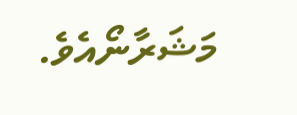މަޝަރާނޯއެވެ.